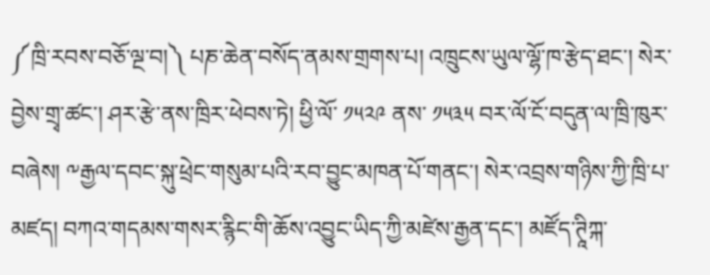༼ཁྲི་རབས་བཅོ་ལྔ་བ།༽ པཎ་ཆེན་བསོད་ནམས་གྲགས་པ། འཁྲུངས་ཡུལ་ལྷོ་ཁ་རྩེད་ཐང་། སེར་བྱེས་གྲྭ་ཚང་། ཤར་རྩེ་ནས་ཁྲིར་ཕེབས་ཏེ། ཕྱི་ལོ་ ༡༥༢༩ ནས་ ༡༥༣༥ བར་ལོ་ངོ་བདུན་ལ་ཁྲི་ཁུར་བཞེས། ༸རྒྱལ་དབང་སྐུ་ཕྲེང་གསུམ་པའི་རབ་བྱུང་མཁན་པོ་གནང་། སེར་འབྲས་གཉིས་ཀྱི་ཁྲི་པ་མཛད། བཀའ་གདམས་གསར་རྙིང་གི་ཆོས་འབྱུང་ཡིད་ཀྱི་མཛེས་རྒྱན་དང་། མཛོད་ཊཱིཀྐ་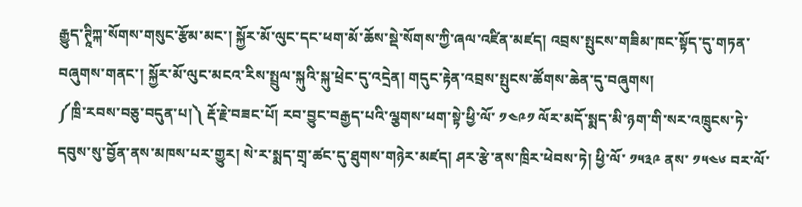རྒྱུད་ཊཱིཀྐ་སོགས་གསུང་རྩོམ་མང་། སྐྱོར་མོ་ལུང་དང་ཕག་མོ་ཆོས་སྡེ་སོགས་ཀྱི་ཞལ་འཛིན་མཛད། འབྲས་སྤུངས་གཟིམ་ཁང་སྟོད་དུ་གཏན་བཞུགས་གནང་། སྐྱོར་མོ་ལུང་མངའ་རིས་སྤྲུལ་སྐུའི་སྐུ་ཕྲེང་དུ་འདྲེན། གདུང་རྟེན་འབྲས་སྤུངས་ཚོགས་ཆེན་དུ་བཞུགས།
༼ཁྲི་རབས་བཅུ་བདུན་པ།༽ རྡོ་རྗེ་བཟང་པོ། རབ་བྱུང་བརྒྱད་པའི་ལྕགས་ཕག་སྟེ་ཕྱི་ལོ་ ༡༤༩༡ ལོར་མདོ་སྨད་མི་ཉག་གི་སར་འཁྲུངས་ཏེ་དབུས་སུ་བྱོན་ནས་མཁས་པར་གྱུར། སེ་ར་སྨད་གྲྭ་ཚང་དུ་ཐུགས་གཉེར་མཛད། ཤར་རྩེ་ནས་ཁྲིར་ཕེབས་ཏེ། ཕྱི་ལོ་ ༡༥༣༩ ནས་ ༡༥༤༦ བར་ལོ་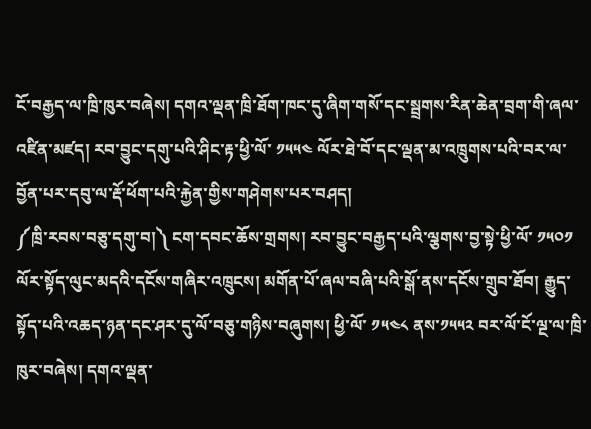ངོ་བརྒྱད་ལ་ཁྲི་ཁུར་བཞེས། དགའ་ལྡན་ཁྲི་ཐོག་ཁང་དུ་ཞིག་གསོ་དང་སྦྲགས་རིན་ཆེན་བྲག་གི་ཞལ་འཛིན་མཛད། རབ་བྱུང་དགུ་པའི་ཤིང་རྟ་ཕྱི་ལོ་ ༡༥༥༤ ལོར་ཐེ་བོ་དང་ལྡན་མ་འཁྲུགས་པའི་བར་ལ་བྱོན་པར་དབུ་ལ་རྡོ་ཕོག་པའི་རྐྱེན་གྱིས་གཤེགས་པར་བཤད།
༼ཁྲི་རབས་བཅུ་དགུ་བ།༽ ངག་དབང་ཆོས་གྲགས། རབ་བྱུང་བརྒྱད་པའི་ལྕགས་བྱ་སྟེ་ཕྱི་ལོ་ ༡༥༠༡ ལོར་སྟོད་ལུང་མདའི་དངོས་གཞིར་འཁྲུངས། མགོན་པོ་ཞལ་བཞི་པའི་སྒོ་ནས་དངོས་གྲུབ་ཐོབ། རྒྱུད་སྟོད་པའི་འཆད་ཉན་དང་ཤར་དུ་ལོ་བཅུ་གཉིས་བཞུགས། ཕྱི་ལོ་ ༡༥༤༨ ནས་༡༥༥༢ བར་ལོ་ངོ་ལྔ་ལ་ཁྲི་ཁུར་བཞེས། དགའ་ལྡན་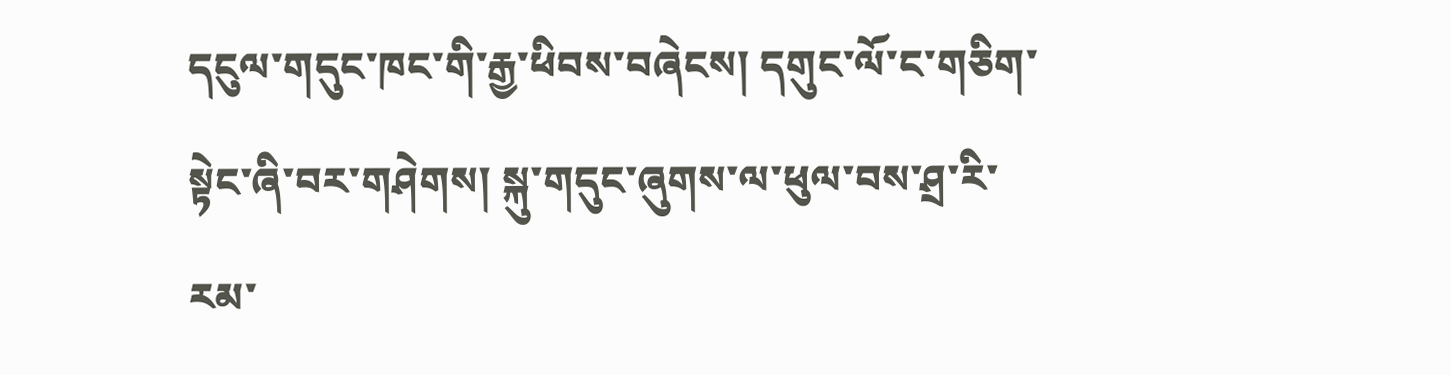དངུལ་གདུང་ཁང་གི་རྒྱ་ཕིབས་བཞེངས། དགུང་ལོ་ང་གཅིག་སྟེང་ཞི་བར་གཤེགས། སྐུ་གདུང་ཞུགས་ལ་ཕུལ་བས་ཤྲ་རི་རམ་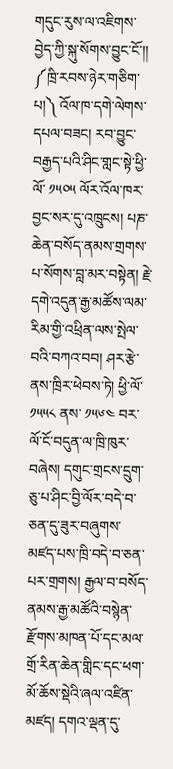གདུང་རུས་ལ་འཇིགས་བྱེད་ཀྱི་སྐུ་སོགས་བྱུང་ངོ་།།
༼ཁྲི་རབས་ཉེར་གཅིག་པ།༽ འོལ་ཁ་དགེ་ལེགས་དཔལ་བཟང། རབ་བྱུང་བརྒྱད་པའི་ཤིང་གླང་སྟེ་ཕྱི་ལོ་ ༡༥༠༥ ལོར་འོལ་ཁར་བྱང་སར་དུ་འཁྲུངས། པཎ་ཆེན་བསོད་ནམས་གྲགས་པ་སོགས་བླ་མར་བསྟེན། རྗེ་དགེ་འདུན་རྒྱ་མཚོས་ལམ་རིམ་གྱི་འཕྲིན་ལས་སྤེལ་བའི་བཀའ་བབ། ཤར་རྩེ་ནས་ཁྲིར་ཕེབས་ཏེ། ཕྱི་ལོ་ ༡༥༥༨ ནས་ ༡༥༦༤ བར་ལོ་ངོ་བདུན་ལ་ཁྲི་ཁུར་བཞེས། དགུང་གྲངས་དྲུག་ཅུ་པ་ཤིང་བྱི་ལོར་བདེ་བ་ཅན་དུ་ཟུར་བཞུགས་མཛད་པས་ཁྲི་བདེ་བ་ཅན་པར་གྲགས། རྒྱལ་བ་བསོད་ནམས་རྒྱ་མཚོའི་བསྙེན་རྫོགས་མཁན་པོ་དང་མལ་གྲོ་རིན་ཆེན་གླིང་དང་ཕག་མོ་ཆོས་སྡེའི་ཞལ་འཛིན་མཛད། དགའ་ལྡན་དུ་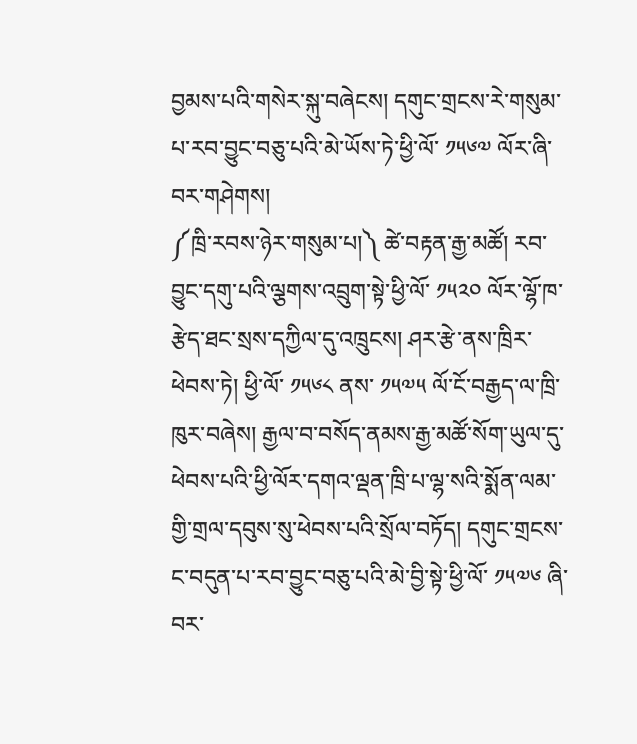བྱམས་པའི་གསེར་སྐུ་བཞེངས། དགུང་གྲངས་རེ་གསུམ་པ་རབ་བྱུང་བཅུ་པའི་མེ་ཡོས་ཏེ་ཕྱི་ལོ་ ༡༥༦༧ ལོར་ཞི་བར་གཤེགས།
༼ཁྲི་རབས་ཉེར་གསུམ་པ།༽ ཚེ་བརྟན་རྒྱ་མཚོ། རབ་བྱུང་དགུ་པའི་ལྕགས་འབྲུག་སྟེ་ཕྱི་ལོ་ ༡༥༢༠ ལོར་ལྷོ་ཁ་རྩེད་ཐང་སྲས་དཀྱིལ་དུ་འཁྲུངས། ཤར་རྩེ་ནས་ཁྲིར་ཕེབས་ཏེ། ཕྱི་ལོ་ ༡༥༦༨ ནས་ ༡༥༧༥ ལོ་ངོ་བརྒྱད་ལ་ཁྲི་ཁུར་བཞེས། རྒྱལ་བ་བསོད་ནམས་རྒྱ་མཚོ་སོག་ཡུལ་དུ་ཕེབས་པའི་ཕྱི་ལོར་དགའ་ལྡན་ཁྲི་པ་ལྷ་སའི་སྨོན་ལམ་གྱི་གྲལ་དབུས་སུ་ཕེབས་པའི་སྲོལ་བཏོད། དགུང་གྲངས་ང་བདུན་པ་རབ་བྱུང་བཅུ་པའི་མེ་བྱི་སྟེ་ཕྱི་ལོ་ ༡༥༧༦ ཞི་བར་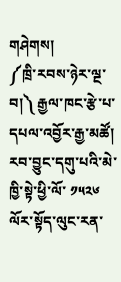གཤེགས།
༼ཁྲི་རབས་ཉེར་ལྔ་བ།༽ རྒྱལ་ཁང་རྩེ་པ་དཔལ་འབྱོར་རྒྱ་མཚོ། རབ་བྱུང་དགུ་པའི་མེ་ཁྱི་སྟེ་ཕྱི་ལོ་ ༡༥༢༦ ལོར་སྟོད་ལུང་རན་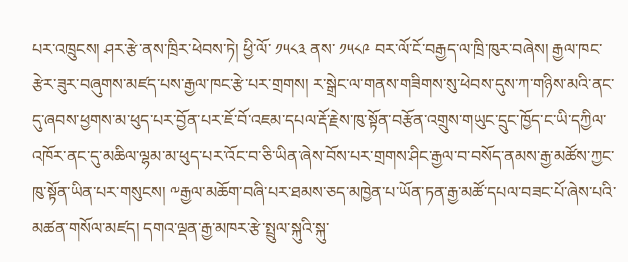པར་འཁྲུངས། ཤར་རྩེ་ནས་ཁྲིར་ཕེབས་ཏེ། ཕྱི་ལོ་ ༡༥༨༣ ནས་ ༡༥༨༩ བར་ལོ་ངོ་བརྒྱད་ལ་ཁྲི་ཁུར་བཞེས། རྒྱལ་ཁང་རྩེར་ཟུར་བཞུགས་མཛད་པས་རྒྱལ་ཁང་རྩེ་པར་གྲགས། ར་སྒྲེང་ལ་གནས་གཟིགས་སུ་ཕེབས་དུས་ཀ་གཉིས་མའི་ནང་དུ་ཞབས་ཕྱགས་མ་ཕུད་པར་བྱོན་པར་ཇོ་བོ་འཇམ་དཔལ་རྡོ་རྗེས་ཁུ་སྟོན་བརྩོན་འགྲུས་གཡུང་དྲུང་ཁྱོད་ང་ཡི་དཀྱིལ་འཁོར་ནང་དུ་མཆིལ་ལྷམ་མ་ཕུད་པར་འོང་བ་ཅི་ཡིན་ཞེས་བོས་པར་གྲགས་ཤིང་རྒྱལ་བ་བསོད་ནམས་རྒྱ་མཚོས་ཀྱང་ཁུ་སྟོན་ཡིན་པར་གསུངས། ༸རྒྱལ་མཆོག་བཞི་པར་ཐམས་ཅད་མཁྱེན་པ་ཡོན་ཏན་རྒྱ་མཚོ་དཔལ་བཟང་པོ་ཞེས་པའི་མཚན་གསོལ་མཛད། དགའ་ལྡན་རྒྱ་མཁར་རྩེ་སྤྲུལ་སྐུའི་སྐུ་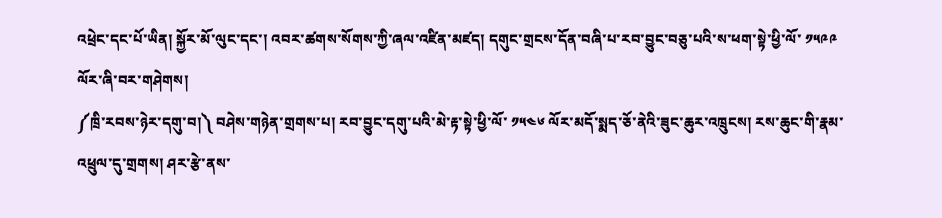འཕྲེང་དང་པོ་ཡིན། སྐྱོར་མོ་ལུང་དང་། འབར་ཚགས་སོགས་ཀྱི་ཞལ་འཛིན་མཛད། དགུང་གྲངས་དོན་བཞི་པ་རབ་བྱུང་བཅུ་པའི་ས་ཕག་སྟེ་ཕྱི་ལོ་ ༡༥༩༩ ལོར་ཞི་བར་གཤེགས།
༼ཁྲི་རབས་ཉེར་དགུ་བ།༽ བཤེས་གཉེན་གྲགས་པ། རབ་བྱུང་དགུ་པའི་མེ་རྟ་སྟེ་ཕྱི་ལོ་ ༡༥༤༦ ལོར་མདོ་སྨད་ཅོ་ནེའི་ཟུང་ཆུར་འཁྲུངས། རས་ཆུང་གི་རྣམ་འཕྲུལ་དུ་གྲགས། ཤར་རྩེ་ནས་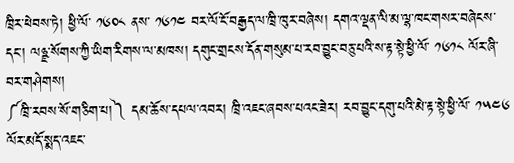ཁྲིར་ཕེབས་ཏེ། ཕྱི་ལོ་ ༡༦༠༨ ནས་ ༡༦༡༤ བར་ལོ་ངོ་བརྒྱད་ལ་ཁྲི་ཁུར་བཞེས། དགའ་ལྡན་ལི་མ་ལྷ་ཁང་གསར་བཞེངས་དང་། ལཉྫ་སོགས་ཀྱི་ཡིག་རིགས་ལ་མཁས། དགུང་གྲངས་དོན་གསུམ་པ་རབ་བྱུང་བཅུ་པའི་ས་རྟ་སྟེ་ཕྱི་ལོ་ ༡༦༡༨ ལོར་ཞི་བར་གཤེགས།
༼ཁྲི་རབས་སོ་གཅིག་པ།༽ དམ་ཆོས་དཔལ་འབར། ཁྲི་འཇང་ཞབས་པའང་ཟེར། རབ་བྱུང་དགུ་པའི་མེ་རྟ་སྟེ་ཕྱི་ལོ་ ༡༥༤༦ ལོར་མདོ་སྨད་འཇང་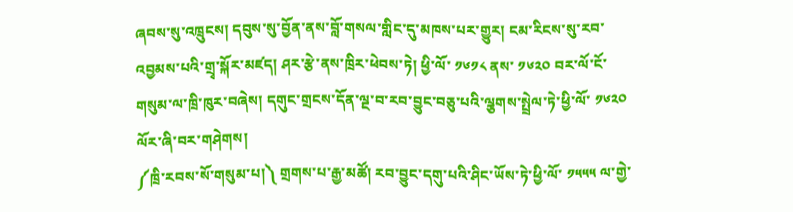ཞབས་སུ་འཁྲུངས། དབུས་སུ་བྱོན་ནས་བློ་གསལ་གླིང་དུ་མཁས་པར་གྱུར། ངམ་རིངས་སུ་རབ་འབྱམས་པའི་གྲྭ་སྐོར་མཛད། ཤར་རྩེ་ནས་ཁྲིར་ཕེབས་ཏེ། ཕྱི་ལོ་ ༡༦༡༨ ནས་ ༡༦༢༠ བར་ལོ་ངོ་གསུམ་ལ་ཁྲི་ཁུར་བཞེས། དགུང་གྲངས་དོན་ལྔ་བ་རབ་བྱུང་བཅུ་པའི་ལྕགས་སྤྲེལ་ཏེ་ཕྱི་ལོ་ ༡༦༢༠ ལོར་ཞི་བར་གཤེགས།
༼ཁྲི་རབས་སོ་གསུམ་པ།༽ གྲགས་པ་རྒྱ་མཚོ། རབ་བྱུང་དགུ་པའི་ཤིང་ཡོས་ཏེ་ཕྱི་ལོ་ ༡༥༥༥ ལ་གྱེ་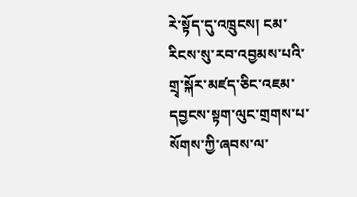རེ་སྟོད་དུ་འཁྲུངས། ངམ་རིངས་སུ་རབ་འབྱམས་པའི་གྲྭ་སྐོར་མཛད་ཅིང་འཇམ་དབྱངས་སྟག་ལུང་གྲགས་པ་སོགས་ཀྱི་ཞབས་ལ་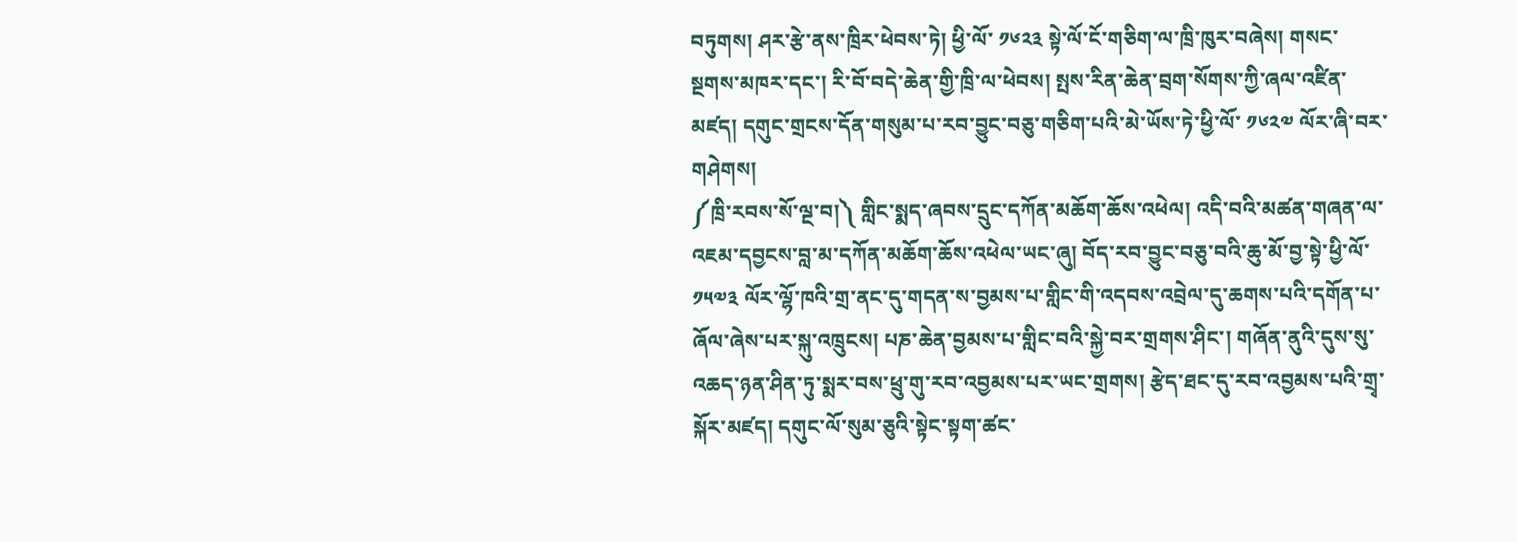བཏུགས། ཤར་རྩེ་ནས་ཁྲིར་ཕེབས་ཏེ། ཕྱི་ལོ་ ༡༦༢༣ སྟེ་ལོ་ངོ་གཅིག་ལ་ཁྲི་ཁུར་བཞེས། གསང་སྔགས་མཁར་དང་། རི་བོ་བདེ་ཆེན་གྱི་ཁྲི་ལ་ཕེབས། སྤས་རིན་ཆེན་བྲག་སོགས་ཀྱི་ཞལ་འཛིན་མཛད། དགུང་གྲངས་དོན་གསུམ་པ་རབ་བྱུང་བཅུ་གཅིག་པའི་མེ་ཡོས་ཏེ་ཕྱི་ལོ་ ༡༦༢༧ ལོར་ཞི་བར་གཤེགས།
༼ཁྲི་རབས་སོ་ལྔ་བ།༽ གླིང་སྨད་ཞབས་དྲུང་དཀོན་མཆོག་ཆོས་འཕེལ། འདི་བའི་མཚན་གཞན་ལ་འཇམ་དབྱངས་བླ་མ་དཀོན་མཆོག་ཆོས་འཕེལ་ཡང་ཞུ། བོད་རབ་བྱུང་བཅུ་བའི་ཆུ་མོ་བྱ་སྟེ་ཕྱི་ལོ་ ༡༥༧༣ ལོར་ལྷོ་ཁའི་གྲ་ནང་དུ་གདན་ས་བྱམས་པ་གླིང་གི་འདབས་འབྲེལ་དུ་ཆགས་པའི་དགོན་པ་ཞོལ་ཞེས་པར་སྐུ་འཁྲུངས། པཎ་ཆེན་བྱམས་པ་གླིང་བའི་སྐྱེ་བར་གྲགས་ཤིང་། གཞོན་ནུའི་དུས་སུ་འཆད་ཉན་ཤིན་ཏུ་སྨར་བས་ཕྲུ་གུ་རབ་འབྱམས་པར་ཡང་གྲགས། རྩེད་ཐང་དུ་རབ་འབྱམས་པའི་གྲྭ་སྐོར་མཛད། དགུང་ལོ་སུམ་ཅུའི་སྟེང་སྟག་ཚང་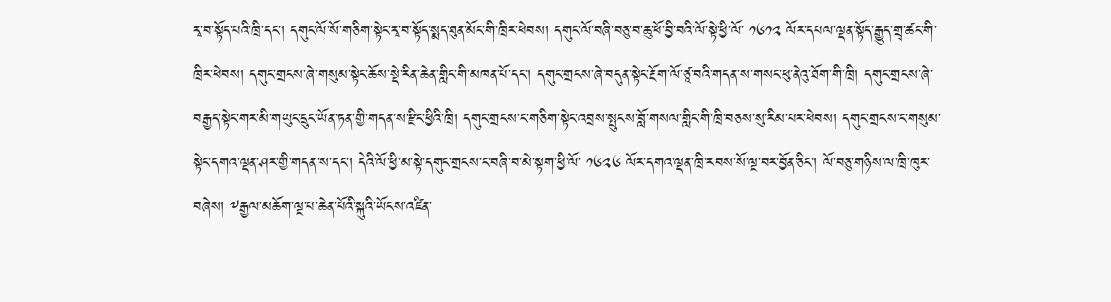རྭ་བ་སྟོད་པའི་ཁྲི་དང་། དགུང་ལོ་སོ་གཅིག་སྟེང་རྭ་བ་སྟོད་སྨད་ཐུན་མོང་གི་ཁྲིར་ཕེབས། དགུང་ལོ་བཞི་བཅུ་བ་ཆུ་ཕོ་བྱི་བའི་ལོ་སྟེ་ཕྱི་ལོ་ ༡༦༡༢ ལོར་དཔལ་ལྡན་སྟོད་རྒྱུད་གྲྭ་ཚང་གི་ཁྲིར་ཕེབས། དགུང་གྲངས་ཞེ་གསུམ་སྟེང་ཆོས་སྡེ་རིན་ཆེན་གླིང་གི་མཁན་པོ་དང་། དགུང་གྲངས་ཞེ་བདུན་སྟེང་རྔོག་ལོ་ཙཱ་བའི་གདན་ས་གསང་ཕུ་ནེའུ་ཐོག་གི་ཁྲི། དགུང་གྲངས་ཞེ་བརྒྱད་སྟེང་གར་མི་གཡུང་དྲུང་ཡོན་ཏན་གྱི་གདན་ས་རྫིང་ཕྱིའི་ཁྲི། དགུང་གྲངས་ང་གཅིག་སྟེང་འབྲས་སྤུངས་བློ་གསལ་གླིང་གི་ཁྲི་བཅས་སུ་རིམ་པར་ཕེབས། དགུང་གྲངས་ང་གསུམ་སྟེང་དགའ་ལྡན་ཤར་གྱི་གདན་ས་དང་། དེའི་ལོ་ཕྱི་མ་སྟེ་དགུང་གྲངས་ང་བཞི་བ་མེ་སྟག་ཕྱི་ལོ་ ༡༦༢༦ ལོར་དགའ་ལྡན་ཁྲི་རབས་སོ་ལྔ་བར་བྱོན་ཅིང་། ལོ་བཅུ་གཉིས་ལ་ཁྲི་ཁུར་བཞེས། ༸རྒྱལ་མཆོག་ལྔ་པ་ཆེན་པོའི་སྐུའི་ཡོངས་འཛིན་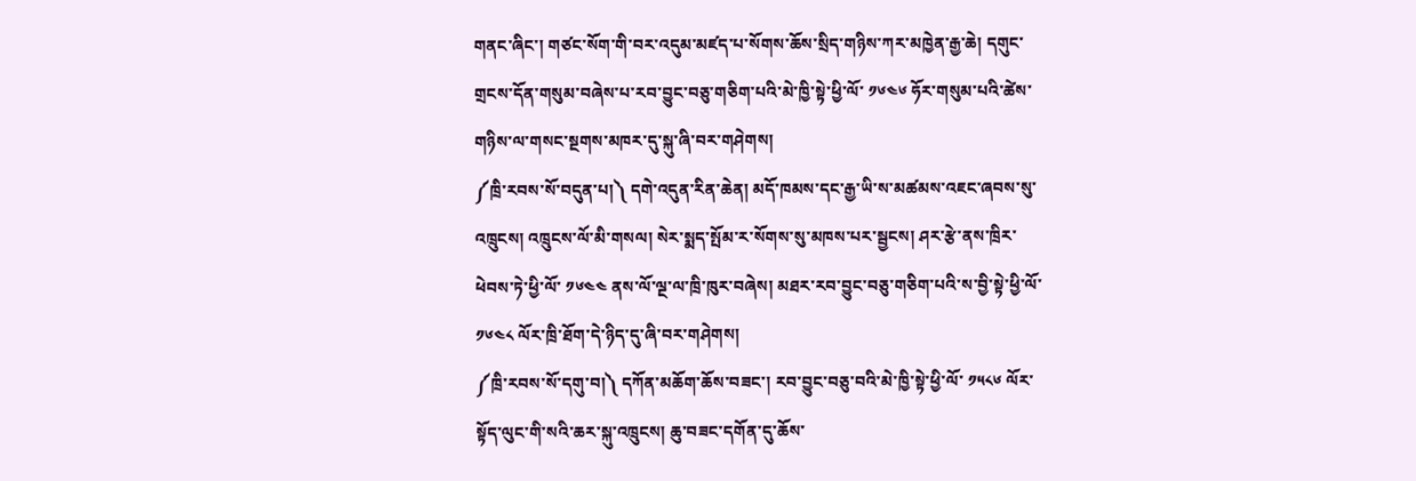གནང་ཞིང་། གཙང་སོག་གི་བར་འདུམ་མཛད་པ་སོགས་ཆོས་སྲིད་གཉིས་ཀར་མཁྱེན་རྒྱ་ཆེ། དགུང་གྲངས་དོན་གསུམ་བཞེས་པ་རབ་བྱུང་བཅུ་གཅིག་པའི་མེ་ཁྱི་སྟེ་ཕྱི་ལོ་ ༡༦༤༦ ཧོར་གསུམ་པའི་ཚེས་གཉིས་ལ་གསང་སྔགས་མཁར་དུ་སྐུ་ཞི་བར་གཤེགས།
༼ཁྲི་རབས་སོ་བདུན་པ།༽ དགེ་འདུན་རིན་ཆེན། མདོ་ཁམས་དང་རྒྱ་ཡི་ས་མཚམས་འཇང་ཞབས་སུ་འཁྲུངས། འཁྲུངས་ལོ་མི་གསལ། སེར་སྨད་སྤོམ་ར་སོགས་སུ་མཁས་པར་སྦྱངས། ཤར་རྩེ་ནས་ཁྲིར་ཕེབས་ཏེ་ཕྱི་ལོ་ ༡༦༤༤ ནས་ལོ་ལྔ་ལ་ཁྲི་ཁུར་བཞེས། མཐར་རབ་བྱུང་བཅུ་གཅིག་པའི་ས་བྱི་སྟེ་ཕྱི་ལོ་ ༡༦༤༨ ལོར་ཁྲི་ཐོག་དེ་ཉིད་དུ་ཞི་བར་གཤེགས།
༼ཁྲི་རབས་སོ་དགུ་བ།༽ དཀོན་མཆོག་ཆོས་བཟང་། རབ་བྱུང་བཅུ་བའི་མེ་ཁྱི་སྟེ་ཕྱི་ལོ་ ༡༥༨༦ ལོར་སྟོད་ལུང་གི་སའི་ཆར་སྐུ་འཁྲུངས། ཆུ་བཟང་དགོན་དུ་ཆོས་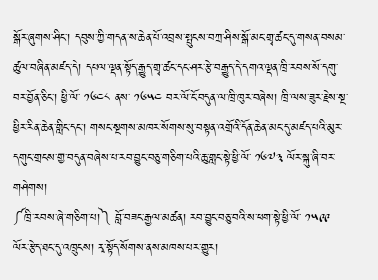སྒོར་ཞུགས་ཤིང་། དབུས་ཀྱི་གདན་ས་ཆེན་པོ་འབྲས་སྤུངས་བཀྲ་ཤིས་སྒོ་མང་གྲྭ་ཚང་དུ་གསན་བསམ་ཚུལ་བཞིན་མཛད་དེ། དཔལ་ལྡན་སྟོད་རྒྱུད་གྲྭ་ཚང་དང་ཤར་རྩེ་བརྒྱུད་དེ་དགའ་ལྡན་ཁྲི་རབས་སོ་དགུ་བར་བྱོན་ཅིང་། ཕྱི་ལོ་ ༡༦༤༨ ནས་ ༡༦༥༤ བར་ལོ་ངོ་བདུན་ལ་ཁྲི་ཁུར་བཞེས། ཁྲི་ལས་ཟུར་རྗེས་སྔ་ཕྱིར་རིན་ཆེན་གླིང་དང་། གསང་སྔགས་མཁར་སོགས་སུ་བསྟན་འགྲོའི་དོན་ཆེན་མང་དུ་མཛད་པའི་མུར་དགུང་གྲངས་གྱ་བདུན་བཞེས་པ་རབ་བྱུང་བཅུ་གཅིག་པའི་ཆུ་གླང་སྟེ་ཕྱི་ལོ་ ༡༦༧༣ ལོར་སྐུ་ཞི་བར་གཤེགས།
༼ཁྲི་རབས་ཞེ་གཅིག་པ།༽ བློ་བཟང་རྒྱལ་མཚན། རབ་བྱུང་བཅུ་བའི་ས་ཕག་སྟེ་ཕྱི་ལོ་ ༡༥༩༩ ལོར་རྩེད་ཐང་དུ་འཁྲུངས། རྭ་སྟོད་སོགས་ནས་མཁས་པར་གྱུར།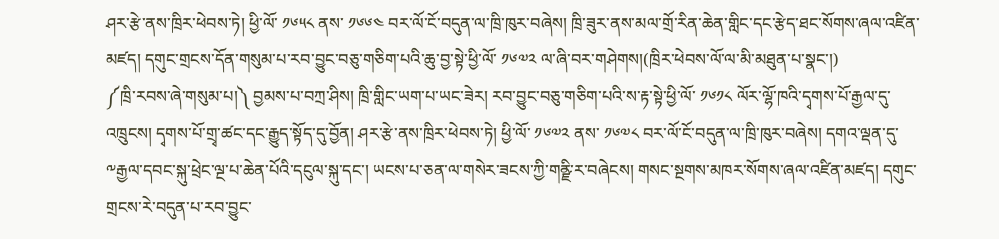ཤར་རྩེ་ནས་ཁྲིར་ཕེབས་ཏེ། ཕྱི་ལོ་ ༡༦༥༨ ནས་ ༡༦༦༤ བར་ལོ་ངོ་བདུན་ལ་ཁྲི་ཁུར་བཞེས། ཁྲི་ཟུར་ནས་མལ་གྲོ་རིན་ཆེན་གླིང་དང་རྩེད་ཐང་སོགས་ཞལ་འཛིན་མཛད། དགུང་གྲངས་དོན་གསུམ་པ་རབ་བྱུང་བཅུ་གཅིག་པའི་ཆུ་བྱ་སྟེ་ཕྱི་ལོ་ ༡༦༧༢ ལ་ཞི་བར་གཤེགས།(ཁྲིར་ཕེབས་ལོ་ལ་མི་མཐུན་པ་སྣང་།)
༼ཁྲི་རབས་ཞེ་གསུམ་པ།༽ བྱམས་པ་བཀྲ་ཤིས། ཁྲི་གླིང་ཡག་པ་ཡང་ཟེར། རབ་བྱུང་བཅུ་གཅིག་པའི་ས་རྟ་སྟེ་ཕྱི་ལོ་ ༡༦༡༨ ལོར་ལྷོ་ཁའི་དྭགས་པོ་རྒྱལ་དུ་འཁྲུངས། དྭགས་པོ་གྲྭ་ཚང་དང་རྒྱུད་སྟོད་དུ་བྱོན། ཤར་རྩེ་ནས་ཁྲིར་ཕེབས་ཏེ། ཕྱི་ལོ་ ༡༦༧༢ ནས་ ༡༦༧༨ བར་ལོ་ངོ་བདུན་ལ་ཁྲི་ཁུར་བཞེས། དགའ་ལྡན་དུ་༸རྒྱལ་དབང་སྐུ་ཕྲེང་ལྔ་པ་ཆེན་པོའི་དངུལ་སྐུ་དང་། ཡངས་པ་ཅན་ལ་གསེར་ཟངས་ཀྱི་གནྫི་ར་བཞེངས། གསང་སྔགས་མཁར་སོགས་ཞལ་འཛིན་མཛད། དགུང་གྲངས་རེ་བདུན་པ་རབ་བྱུང་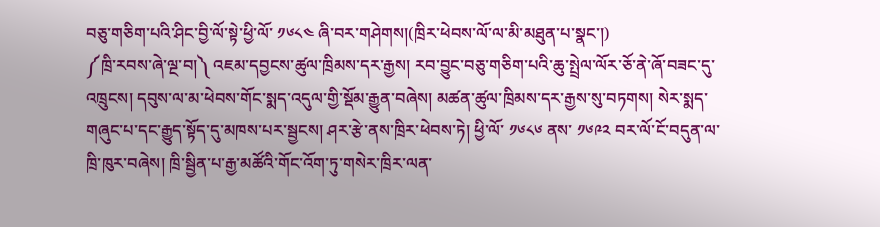བཅུ་གཅིག་པའི་ཤིང་བྱི་ལོ་སྟེ་ཕྱི་ལོ་ ༡༦༨༤ ཞི་བར་གཤེགས།(ཁྲིར་ཕེབས་ལོ་ལ་མི་མཐུན་པ་སྣང་།)
༼ཁྲི་རབས་ཞེ་ལྔ་བ།༽ འཇམ་དབྱངས་ཚུལ་ཁྲིམས་དར་རྒྱས། རབ་བྱུང་བཅུ་གཅིག་པའི་ཆུ་སྤྲེལ་ལོར་ཅོ་ནེ་ཞོ་བཟང་དུ་འཁྲུངས། དབུས་ལ་མ་ཕེབས་གོང་སྨད་འདུལ་གྱི་སྡོམ་རྒྱུན་བཞེས། མཚན་ཚུལ་ཁྲིམས་དར་རྒྱས་སུ་བཏགས། སེར་སྨད་གཞུང་པ་དང་རྒྱུད་སྟོད་དུ་མཁས་པར་སྦྱངས། ཤར་རྩེ་ནས་ཁྲིར་ཕེབས་ཏེ། ཕྱི་ལོ་ ༡༦༨༦ ནས་ ༡༦༩༢ བར་ལོ་ངོ་བདུན་ལ་ཁྲི་ཁུར་བཞེས། ཁྲི་སྦྱིན་པ་རྒྱ་མཚོའི་གོང་འོག་ཏུ་གསེར་ཁྲིར་ལན་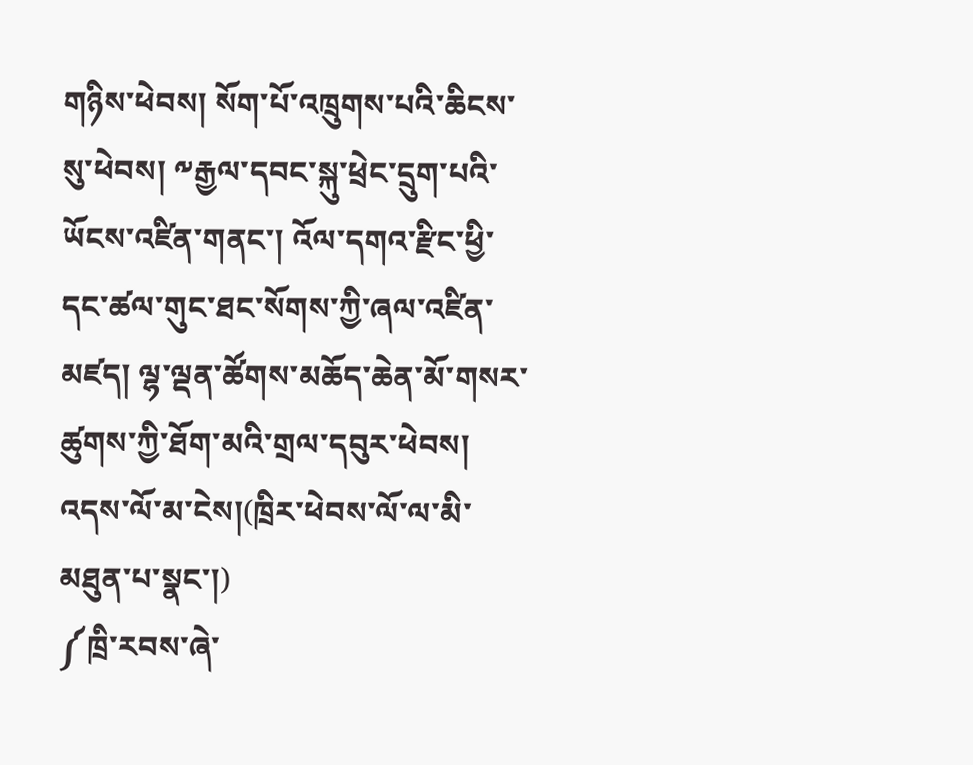གཉིས་ཕེབས། སོག་པོ་འཁྲུགས་པའི་ཆིངས་སུ་ཕེབས། ༸རྒྱལ་དབང་སྐུ་ཕྲེང་དྲུག་པའི་ཡོངས་འཛིན་གནང་། འོལ་དགའ་རྫིང་ཕྱི་དང་ཚལ་གུང་ཐང་སོགས་ཀྱི་ཞལ་འཛིན་མཛད། ལྷ་ལྡན་ཚོགས་མཆོད་ཆེན་མོ་གསར་ཚུགས་ཀྱི་ཐོག་མའི་གྲལ་དབུར་ཕེབས། འདས་ལོ་མ་ངེས།(ཁྲིར་ཕེབས་ལོ་ལ་མི་མཐུན་པ་སྣང་།)
༼ཁྲི་རབས་ཞེ་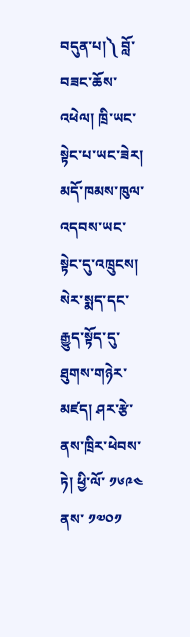བདུན་པ།༽ བློ་བཟང་ཆོས་འཕེལ། ཁྲི་ཡང་སྟེང་པ་ཡང་ཟེར། མདོ་ཁམས་ཁུལ་འདབས་ཡང་སྟེང་དུ་འཁྲུངས། སེར་སྨད་དང་རྒྱུད་སྟོད་དུ་ཐུགས་གཉེར་མཛད། ཤར་རྩེ་ནས་ཁྲིར་ཕེབས་ཏེ། ཕྱི་ལོ་ ༡༦༩༤ ནས་ ༡༧༠༡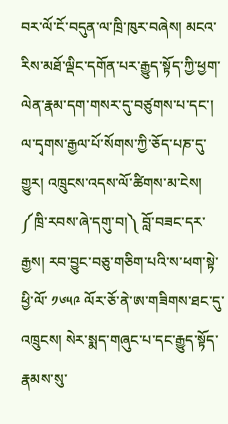བར་ལོ་ངོ་བདུན་ལ་ཁྲི་ཁུར་བཞེས། མངའ་རིས་མཐོ་ལྡིང་དགོན་པར་རྒྱུད་སྟོད་ཀྱི་ཕྱག་ལེན་རྣམ་དག་གསར་དུ་བཙུགས་པ་དང་། ལ་དྭགས་རྒྱལ་པོ་སོགས་ཀྱི་ཅོད་པཎ་དུ་གྱུར། འཁྲུངས་འདས་ལོ་ཚིགས་མ་ངེས།
༼ཁྲི་རབས་ཞེ་དགུ་བ།༽ བློ་བཟང་དར་རྒྱས། རབ་བྱུང་བཅུ་གཅིག་པའི་ས་ཕག་སྟེ་ཕྱི་ལོ་ ༡༦༥༩ ལོར་ཅོ་ནེ་ཨ་གཟིགས་ཐང་དུ་འཁྲུངས། སེར་སྨད་གཞུང་པ་དང་རྒྱུད་སྟོད་རྣམས་སུ་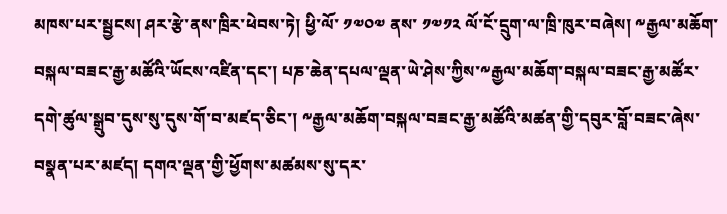མཁས་པར་སྦྱངས། ཤར་རྩེ་ནས་ཁྲིར་ཕེབས་ཏེ། ཕྱི་ལོ་ ༡༧༠༧ ནས་ ༡༧༡༢ ལོ་ངོ་དྲུག་ལ་ཁྲི་ཁུར་བཞེས། ༸རྒྱལ་མཆོག་བསྐལ་བཟང་རྒྱ་མཚོའི་ཡོངས་འཛིན་དང་། པཎ་ཆེན་དཔལ་ལྡན་ཡེ་ཤེས་ཀྱིས་༸རྒྱལ་མཆོག་བསྐལ་བཟང་རྒྱ་མཚོར་དགེ་ཚུལ་སྒྲུབ་དུས་སུ་དུས་གོ་བ་མཛད་ཅིང་། ༸རྒྱལ་མཆོག་བསྐལ་བཟང་རྒྱ་མཚོའི་མཚན་གྱི་དབུར་བློ་བཟང་ཞེས་བསྣན་པར་མཛད། དགའ་ལྡན་གྱི་ཕྱོགས་མཚམས་སུ་དར་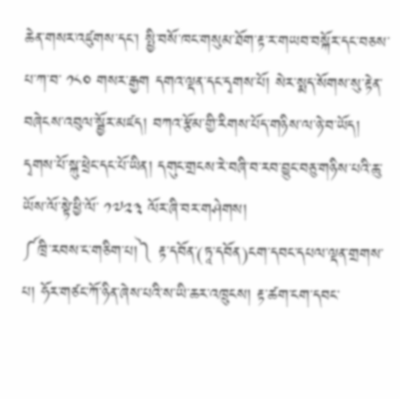ཆེན་གསར་འཛུགས་དང་། སྤྱི་བསོ་ཁང་གསུམ་ཐོག་རྟ་ར་གཡབ་བསྐོར་དང་བཅས་པ་ཀ་བ་ ༡༨༠ གསར་རྒྱག དགའ་ལྡན་དང་དྭགས་པོ། སེར་སྨད་སོགས་སུ་རྟེན་བཞེངས་འབུལ་སྦྱོར་མཛད། བཀའ་རྩོམ་གྱི་རིགས་པོད་གཉིས་ལ་ཉེ་བ་ཡོད། དྭགས་པོ་སྐུ་ཕྲེང་དང་པོ་ཡིན། དགུང་གྲངས་རེ་བཞི་བ་རབ་བྱུང་བཅུ་གཉིས་པའི་ཆུ་ཡོས་ལོ་སྟེ་ཕྱི་ལོ་ ༡༧༢༣ ལོར་ཞི་བར་གཤེགས།
༼ཁྲི་རབས་ང་གཅིག་པ།༽ རྟ་དབོན་(ཏཱ་དབོན)ངག་དབང་དཔལ་ལྡན་གྲགས་པ། ཧོར་གཙང་ཀོ་ཉིན་ཞེས་པའི་ས་ཡི་ཆར་འཁྲུངས། རྟ་ཚག་ངག་དབང་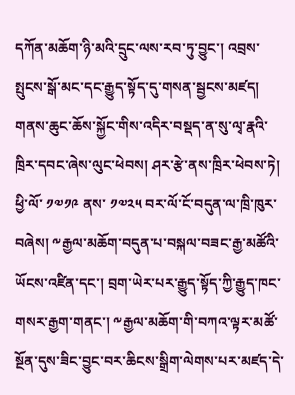དཀོན་མཆོག་ཉི་མའི་དྲུང་ལས་རབ་ཏུ་བྱུང་། འབྲས་སྤུངས་སྒོ་མང་དང་རྒྱུད་སྟོད་དུ་གསན་སྦྱངས་མཛད། གནས་ཆུང་ཆོས་སྐྱོང་གིས་འདིར་བསྡད་ན་སུ་ལྭ་རྣའི་ཁྲིར་དབང་ཞེས་ལུང་ཕེབས། ཤར་རྩེ་ནས་ཁྲིར་ཕེབས་ཏེ། ཕྱི་ལོ་ ༡༧༡༩ ནས་ ༡༧༢༥ བར་ལོ་ངོ་བདུན་ལ་ཁྲི་ཁུར་བཞེས། ༸རྒྱལ་མཆོག་བདུན་པ་བསྐལ་བཟང་རྒྱ་མཚོའི་ཡོངས་འཛིན་དང་། བྲག་ཡེར་པར་རྒྱུད་སྟོད་ཀྱི་རྒྱུད་ཁང་གསར་རྒྱག་གནང་། ༸རྒྱལ་མཆོག་གི་བཀའ་ལྟར་མཚོ་སྔོན་དུས་ཟིང་བྱུང་བར་ཆིངས་སྒྲིག་ལེགས་པར་མཛད་དེ་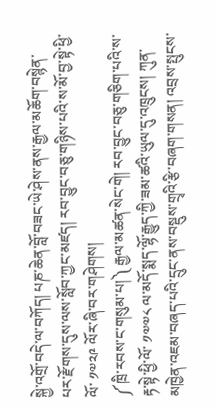སྐྱེ་འགྲོ་བདེ་ལ་བཀོད། པཎ་ཆེན་བློ་བཟང་ཡེ་ཤེས་ནས་རྒྱལ་མཆོག་བསྙེན་པར་རྫོགས་དུས་ལས་སློབ་ཀྱང་མཛད། རབ་བྱུང་བཅུ་གཉིས་པའི་ས་མོ་བྱ་སྟེ་ཕྱི་ལོ་ ༡༧༢༩ ལོར་ཞི་བར་གཤེགས།
༼ཁྲི་རབས་ང་གསུམ་པ།༽ རྒྱལ་མཚན་སེང་གེ། རབ་བྱུང་བཅུ་གཅིག་པའི་ས་རྟ་སྟེ་ཕྱི་ལོ་ ༡༧༧༨ ལ་མདོ་སྨད་ལྷོ་རྒྱུད་ཀྱི་ཟམ་ཚའི་ཡུལ་དུ་འཁྲུངས། ཀུན་མཁྱེན་འཇམ་བཞད་པའི་དྲུང་ནས་བསྡུས་གྲྭའི་རྩི་བཞག་གསན། འབྲས་སྤུངས་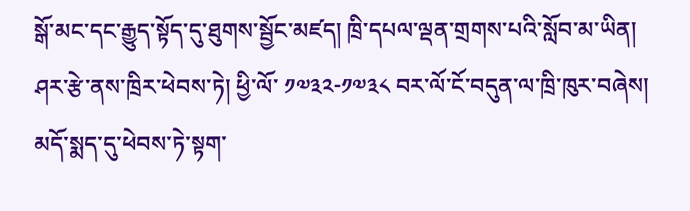སྒོ་མང་དང་རྒྱུད་སྟོད་དུ་ཐུགས་སྦྱོང་མཛད། ཁྲི་དཔལ་ལྡན་གྲགས་པའི་སློབ་མ་ཡིན། ཤར་རྩེ་ནས་ཁྲིར་ཕེབས་ཏེ། ཕྱི་ལོ་ ༡༧༣༢-༡༧༣༨ བར་ལོ་ངོ་བདུན་ལ་ཁྲི་ཁུར་བཞེས། མདོ་སྨད་དུ་ཕེབས་ཏེ་སྟག་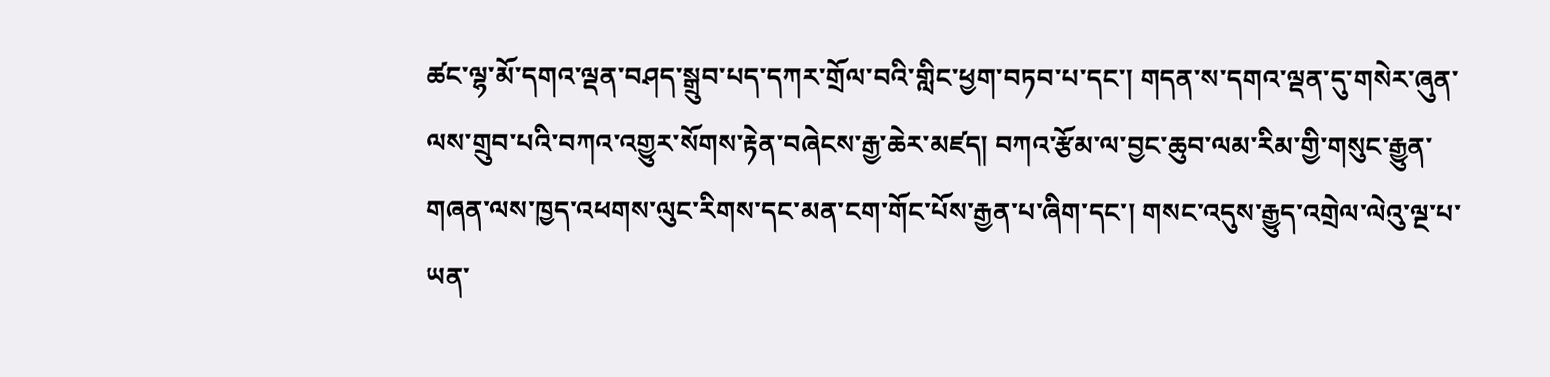ཚང་ལྷ་མོ་དགའ་ལྡན་བཤད་སྒྲུབ་པད་དཀར་གྲོལ་བའི་གླིང་ཕྱག་བཏབ་པ་དང་། གདན་ས་དགའ་ལྡན་དུ་གསེར་ཞུན་ལས་གྲུབ་པའི་བཀའ་འགྱུར་སོགས་རྟེན་བཞེངས་རྒྱ་ཆེར་མཛད། བཀའ་རྩོམ་ལ་བྱང་ཆུབ་ལམ་རིམ་གྱི་གསུང་རྒྱུན་གཞན་ལས་ཁྱད་འཕགས་ལུང་རིགས་དང་མན་ངག་གོང་པོས་རྒྱན་པ་ཞིག་དང་། གསང་འདུས་རྒྱུད་འགྲེལ་ལེའུ་ལྔ་པ་ཡན་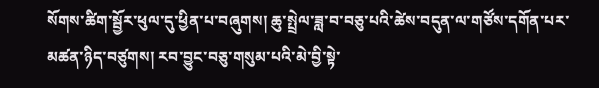སོགས་ཚིག་སྦྱོར་ཕུལ་དུ་ཕྱིན་པ་བཞུགས། ཆུ་སྤྲེལ་ཟླ་བ་བཅུ་པའི་ཚེས་བདུན་ལ་གཙོས་དགོན་པར་མཚན་ཉིད་བཙུགས། རབ་བྱུང་བཅུ་གསུམ་པའི་མེ་བྱི་སྟེ་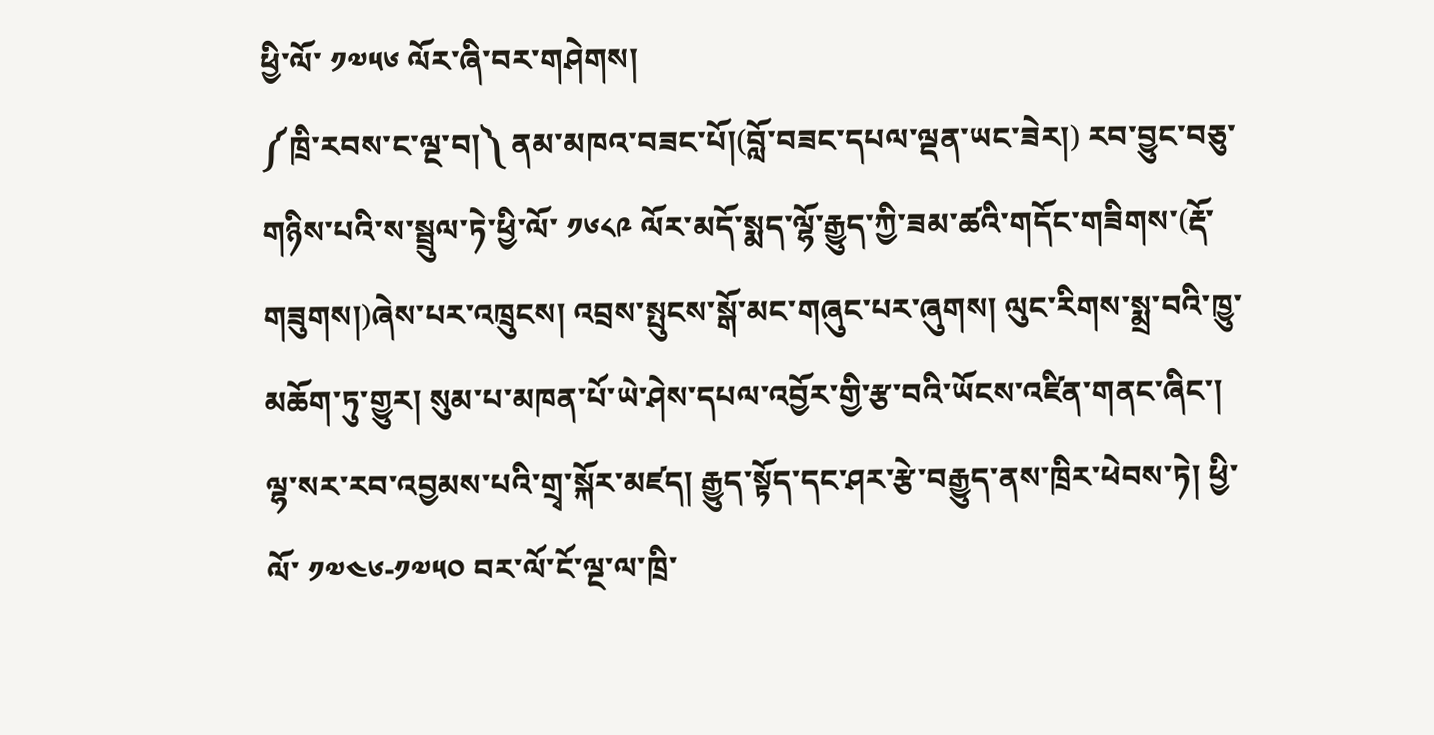ཕྱི་ལོ་ ༡༧༥༦ ལོར་ཞི་བར་གཤེགས།
༼ཁྲི་རབས་ང་ལྔ་བ།༽ ནམ་མཁའ་བཟང་པོ།(བློ་བཟང་དཔལ་ལྡན་ཡང་ཟེར།) རབ་བྱུང་བཅུ་གཉིས་པའི་ས་སྦྲུལ་ཏེ་ཕྱི་ལོ་ ༡༦༨༩ ལོར་མདོ་སྨད་ལྷོ་རྒྱུད་ཀྱི་ཟམ་ཚའི་གདོང་གཟིགས་(རྡོ་གཟུགས།)ཞེས་པར་འཁྲུངས། འབྲས་སྤུངས་སྒོ་མང་གཞུང་པར་ཞུགས། ལུང་རིགས་སྨྲ་བའི་ཁྱུ་མཆོག་ཏུ་གྱུར། སུམ་པ་མཁན་པོ་ཡེ་ཤེས་དཔལ་འབྱོར་གྱི་རྩ་བའི་ཡོངས་འཛིན་གནང་ཞིང་། ལྷ་སར་རབ་འབྱམས་པའི་གྲྭ་སྐོར་མཛད། རྒྱུད་སྟོད་དང་ཤར་རྩེ་བརྒྱུད་ནས་ཁྲིར་ཕེབས་ཏེ། ཕྱི་ལོ་ ༡༧༤༦-༡༧༥༠ བར་ལོ་ངོ་ལྔ་ལ་ཁྲི་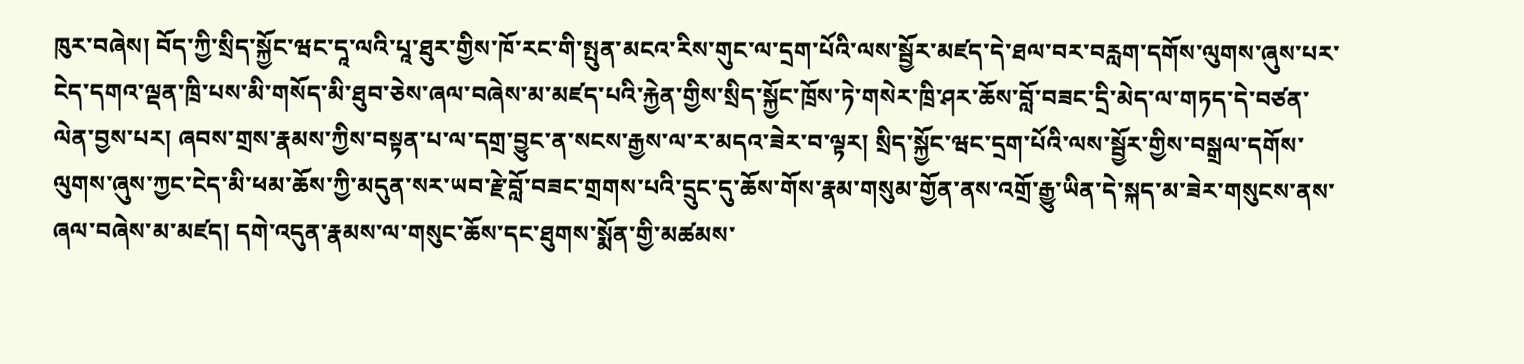ཁུར་བཞེས། བོད་ཀྱི་སྲིད་སྐྱོང་ཝང་དཱ་ལའི་པཱ་ཐུར་གྱིས་ཁོ་རང་གི་སྤུན་མངའ་རིས་གུང་ལ་དྲག་པོའི་ལས་སྦྱོར་མཛད་དེ་ཐལ་བར་བརླག་དགོས་ལུགས་ཞུས་པར་ངེད་དགའ་ལྡན་ཁྲི་པས་མི་གསོད་མི་ཐུབ་ཅེས་ཞལ་བཞེས་མ་མཛད་པའི་རྐྱེན་གྱིས་སྲིད་སྐྱོང་ཁྲོས་ཏེ་གསེར་ཁྲི་ཤར་ཆོས་བློ་བཟང་དྲི་མེད་ལ་གཏད་དེ་བཙན་ལེན་བྱས་པར། ཞབས་གྲས་རྣམས་ཀྱིས་བསྟན་པ་ལ་དགྲ་བྱུང་ན་སངས་རྒྱས་ལ་ར་མདའ་ཟེར་བ་ལྟར། སྲིད་སྐྱོང་ཝང་དྲག་པོའི་ལས་སྦྱོར་གྱིས་བསྒྲལ་དགོས་ལུགས་ཞུས་ཀྱང་ངེད་མི་ཕམ་ཆོས་ཀྱི་མདུན་སར་ཡབ་རྗེ་བློ་བཟང་གྲགས་པའི་དྲུང་དུ་ཆོས་གོས་རྣམ་གསུམ་གྱོན་ནས་འགྲོ་རྒྱུ་ཡིན་དེ་སྐད་མ་ཟེར་གསུངས་ནས་ཞལ་བཞེས་མ་མཛད། དགེ་འདུན་རྣམས་ལ་གསུང་ཆོས་དང་ཐུགས་སྨོན་གྱི་མཚམས་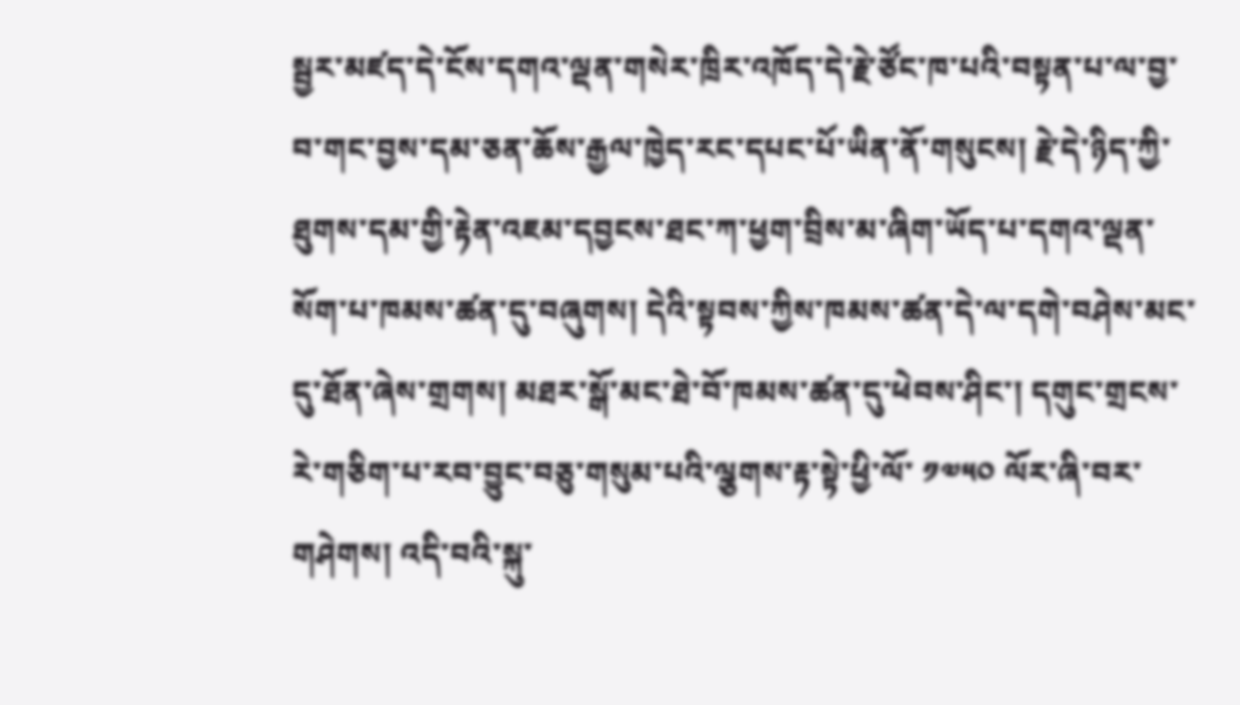སྦྱར་མཛད་དེ་ངོས་དགའ་ལྡན་གསེར་ཁྲིར་འཁོད་དེ་རྗེ་ཙོང་ཁ་པའི་བསྟན་པ་ལ་བྱ་བ་གང་བྱས་དམ་ཅན་ཆོས་རྒྱལ་ཁྱེད་རང་དཔང་པོ་ཡིན་ནོ་གསུངས། རྗེ་དེ་ཉིད་ཀྱི་ཐུགས་དམ་གྱི་རྟེན་འཇམ་དབྱངས་ཐང་ཀ་ཕྱག་བྲིས་མ་ཞིག་ཡོད་པ་དགའ་ལྡན་སོག་པ་ཁམས་ཚན་དུ་བཞུགས། དེའི་སྟབས་ཀྱིས་ཁམས་ཚན་དེ་ལ་དགེ་བཤེས་མང་དུ་ཐོན་ཞེས་གྲགས། མཐར་སྒོ་མང་ཐེ་བོ་ཁམས་ཚན་དུ་ཕེབས་ཤིང་། དགུང་གྲངས་རེ་གཅིག་པ་རབ་བྱུང་བཅུ་གསུམ་པའི་ལྕགས་རྟ་སྟེ་ཕྱི་ལོ་ ༡༧༥༠ ལོར་ཞི་བར་གཤེགས། འདི་བའི་སྐུ་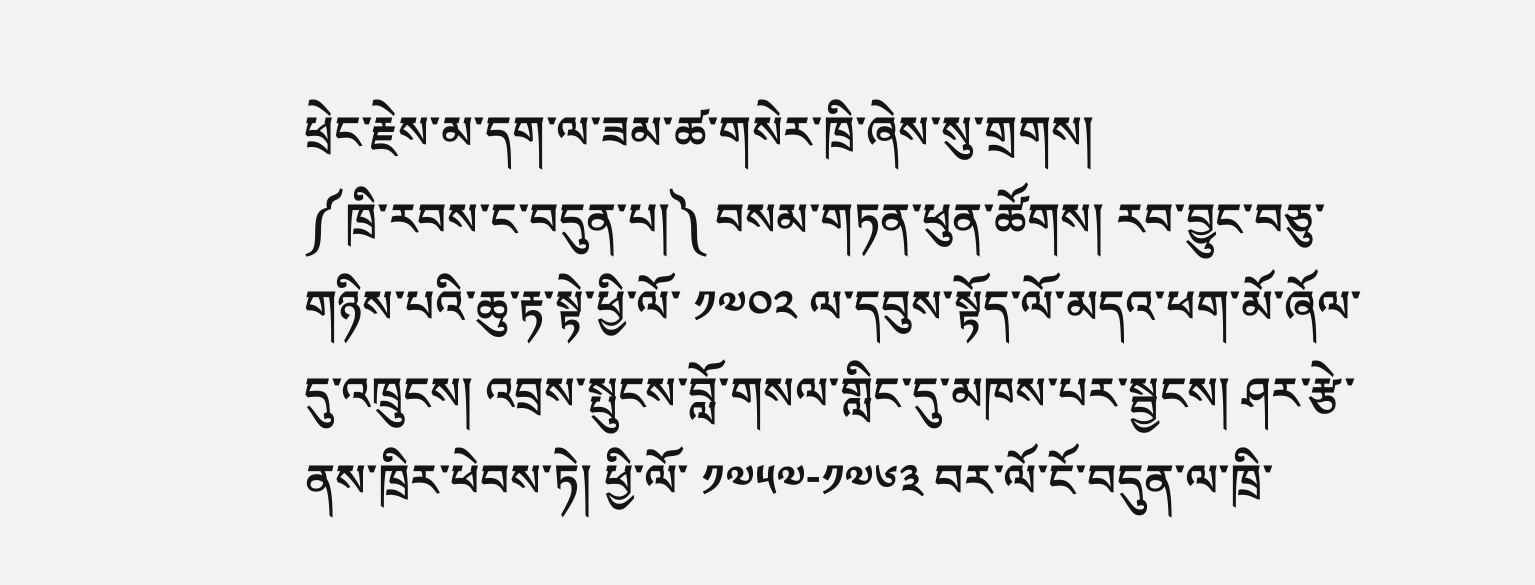ཕྲེང་རྗེས་མ་དག་ལ་ཟམ་ཚ་གསེར་ཁྲི་ཞེས་སུ་གྲགས།
༼ཁྲི་རབས་ང་བདུན་པ།༽ བསམ་གཏན་ཕུན་ཚོགས། རབ་བྱུང་བཅུ་གཉིས་པའི་ཆུ་རྟ་སྟེ་ཕྱི་ལོ་ ༡༧༠༢ ལ་དབུས་སྟོད་ལོ་མདའ་ཕག་མོ་ཞོལ་དུ་འཁྲུངས། འབྲས་སྤུངས་བློ་གསལ་གླིང་དུ་མཁས་པར་སྦྱངས། ཤར་རྩེ་ནས་ཁྲིར་ཕེབས་ཏེ། ཕྱི་ལོ་ ༡༧༥༧-༡༧༦༣ བར་ལོ་ངོ་བདུན་ལ་ཁྲི་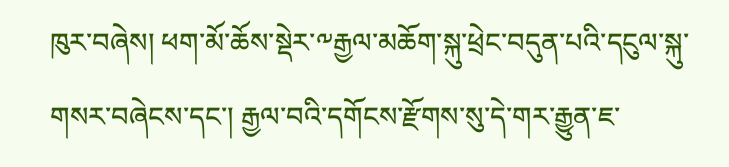ཁུར་བཞེས། ཕག་མོ་ཆོས་སྡེར་༸རྒྱལ་མཆོག་སྐུ་ཕྲེང་བདུན་པའི་དངུལ་སྐུ་གསར་བཞེངས་དང་། རྒྱལ་བའི་དགོངས་རྫོགས་སུ་དེ་གར་རྒྱུན་ཇ་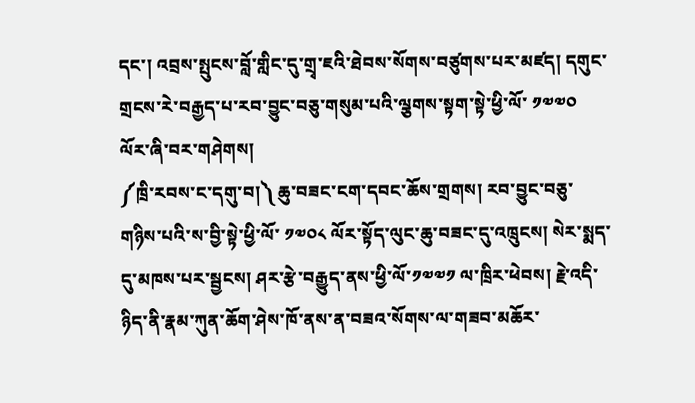དང་། འབྲས་སྤུངས་བློ་གླིང་དུ་གྲྭ་ཇའི་ཐེབས་སོགས་བཙུགས་པར་མཛད། དགུང་གྲངས་རེ་བརྒྱད་པ་རབ་བྱུང་བཅུ་གསུམ་པའི་ལྕགས་སྟག་སྟེ་ཕྱི་ལོ་ ༡༧༧༠ ལོར་ཞི་བར་གཤེགས།
༼ཁྲི་རབས་ང་དགུ་བ།༽ ཆུ་བཟང་ངག་དབང་ཆོས་གྲགས། རབ་བྱུང་བཅུ་གཉིས་པའི་ས་བྱི་སྟེ་ཕྱི་ལོ་ ༡༧༠༨ ལོར་སྟོད་ལུང་ཆུ་བཟང་དུ་འཁྲུངས། སེར་སྨད་དུ་མཁས་པར་སྦྱངས། ཤར་རྩེ་བརྒྱུད་ནས་ཕྱི་ལོ་༡༧༧༡ ལ་ཁྲིར་ཕེབས། རྗེ་འདི་ཉིད་ནི་རྣམ་ཀུན་ཆོག་ཤེས་ཁོ་ནས་ན་བཟའ་སོགས་ལ་གཟབ་མཆོར་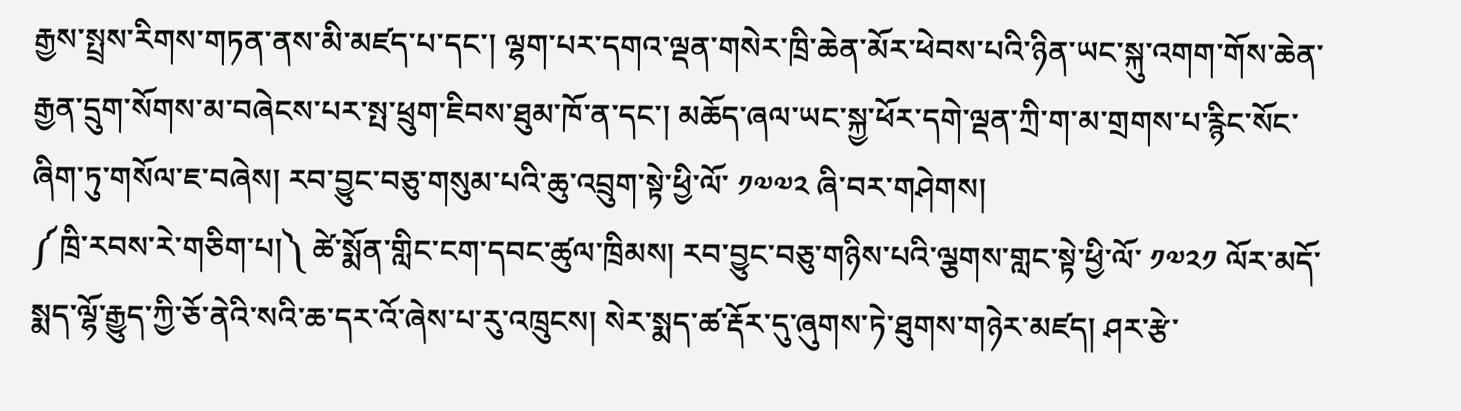རྒྱས་སྤྲས་རིགས་གཏན་ནས་མི་མཛད་པ་དང་། ལྷག་པར་དགའ་ལྡན་གསེར་ཁྲི་ཆེན་མོར་ཕེབས་པའི་ཉིན་ཡང་སྐུ་འགག་གོས་ཆེན་རྒྱན་དྲུག་སོགས་མ་བཞེངས་པར་སྤ་ཕྲུག་ཇིབས་ཐུམ་ཁོ་ན་དང་། མཆོད་ཞལ་ཡང་སྐྱ་ཕོར་དགེ་ལྡན་ཀྲི་ག་མ་གྲགས་པ་རྙིང་སོང་ཞིག་ཏུ་གསོལ་ཇ་བཞེས། རབ་བྱུང་བཅུ་གསུམ་པའི་ཆུ་འབྲུག་སྟེ་ཕྱི་ལོ་ ༡༧༧༢ ཞི་བར་གཤེགས།
༼ཁྲི་རབས་རེ་གཅིག་པ།༽ ཚེ་སྨོན་གླིང་ངག་དབང་ཚུལ་ཁྲིམས། རབ་བྱུང་བཅུ་གཉིས་པའི་ལྕགས་གླང་སྟེ་ཕྱི་ལོ་ ༡༧༢༡ ལོར་མདོ་སྨད་ལྷོ་རྒྱུད་ཀྱི་ཅོ་ནེའི་སའི་ཆ་དར་འོ་ཞེས་པ་རུ་འཁྲུངས། སེར་སྨད་ཚ་རྡོར་དུ་ཞུགས་ཏེ་ཐུགས་གཉེར་མཛད། ཤར་རྩེ་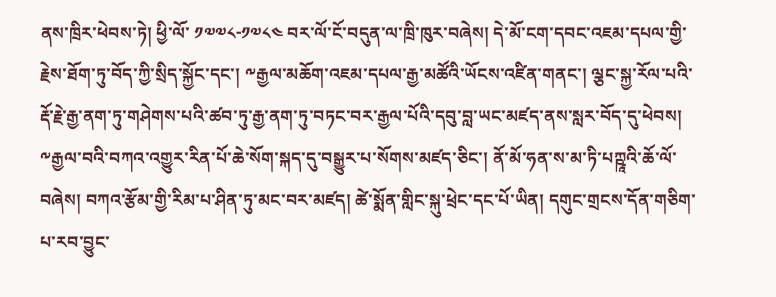ནས་ཁྲིར་ཕེབས་ཏེ། ཕྱི་ལོ་ ༡༧༧༨-༡༧༨༤ བར་ལོ་ངོ་བདུན་ལ་ཁྲི་ཁུར་བཞེས། དེ་མོ་ངག་དབང་འཇམ་དཔལ་གྱི་རྗེས་ཐོག་ཏུ་བོད་ཀྱི་སྲིད་སྐྱོང་དང་། ༸རྒྱལ་མཆོག་འཇམ་དཔལ་རྒྱ་མཚོའི་ཡོངས་འཛིན་གནང་། ལྕང་སྐྱ་རོལ་པའི་རྡོ་རྗེ་རྒྱ་ནག་ཏུ་གཤེགས་པའི་ཚབ་ཏུ་རྒྱ་ནག་ཏུ་བཏང་བར་རྒྱལ་པོའི་དབུ་བླ་ཡང་མཛད་ནས་སླར་བོད་དུ་ཕེབས། ༸རྒྱལ་བའི་བཀའ་འགྱུར་རིན་པོ་ཆེ་སོག་སྐད་དུ་བསྒྱུར་པ་སོགས་མཛད་ཅིང་། ནོ་མོ་ཧན་ས་མ་ཏི་པཀྵཱའི་ཆོ་ལོ་བཞེས། བཀའ་རྩོམ་གྱི་རིམ་པ་ཤིན་ཏུ་མང་བར་མཛད། ཚེ་སྨོན་གླིང་སྐུ་ཕྲེང་དང་པོ་ཡིན། དགུང་གྲངས་དོན་གཅིག་པ་རབ་བྱུང་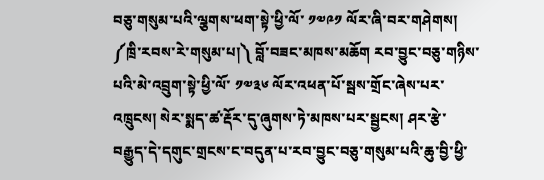བཅུ་གསུམ་པའི་ལྕགས་ཕག་སྟེ་ཕྱི་ལོ་ ༡༧༩༡ ལོར་ཞི་བར་གཤེགས།
༼ཁྲི་རབས་རེ་གསུམ་པ།༽ བློ་བཟང་མཁས་མཆོག རབ་བྱུང་བཅུ་གཉིས་པའི་མེ་འབྲུག་སྟེ་ཕྱི་ལོ་ ༡༧༣༦ ལོར་འཕན་པོ་སྦས་གྲོང་ཞེས་པར་འཁྲུངས། སེར་སྨད་ཚ་རྡོར་དུ་ཞུགས་ཏེ་མཁས་པར་སྦྱངས། ཤར་རྩེ་བརྒྱུད་དེ་དགུང་གྲངས་ང་བདུན་པ་རབ་བྱུང་བཅུ་གསུམ་པའི་ཆུ་བྱི་ཕྱི་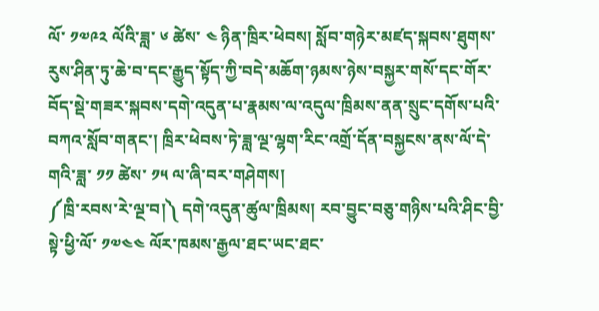ལོ་ ༡༧༩༢ ལོའི་ཟླ་ ༦ ཚེས་ ༤ ཉིན་ཁྲིར་ཕེབས། སློབ་གཉེར་མཛད་སྐབས་ཐུགས་རུས་ཤིན་ཏུ་ཆེ་བ་དང་རྒྱུད་སྟོད་ཀྱི་བདེ་མཆོག་ཉམས་ཉེས་བསྐྱར་གསོ་དང་གོར་བོད་སྡེ་གཟར་སྐབས་དགེ་འདུན་པ་རྣམས་ལ་འདུལ་ཁྲིམས་ནན་སྲུང་དགོས་པའི་བཀའ་སློབ་གནང་། ཁྲིར་ཕེབས་ཏེ་ཟླ་ལྔ་ལྷག་རིང་འགྲོ་དོན་བསྐྱངས་ནས་ལོ་དེ་གའི་ཟླ་ ༡༡ ཚེས་ ༡༥ ལ་ཞི་བར་གཤེགས།
༼ཁྲི་རབས་རེ་ལྔ་བ།༽ དགེ་འདུན་ཚུལ་ཁྲིམས། རབ་བྱུང་བཅུ་གཉིས་པའི་ཤིང་བྱི་སྟེ་ཕྱི་ལོ་ ༡༧༤༤ ལོར་ཁམས་རྒྱལ་ཐང་ཡང་ཐང་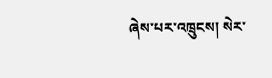ཞེས་པར་འཁྲུངས། སེར་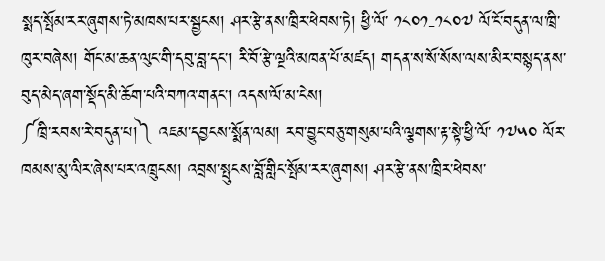སྨད་སྤོམ་རར་ཞུགས་ཏེ་མཁས་པར་སྦྱངས། ཤར་རྩེ་ནས་ཁྲིར་ཕེབས་ཏེ། ཕྱི་ལོ་ ༡༨༠༡-༡༨༠༧ ལོ་ངོ་བདུན་ལ་ཁྲི་ཁུར་བཞེས། གོང་མ་ཆན་ལུང་གི་དབུ་བླ་དང་། རི་བོ་རྩེ་ལྔའི་མཁན་པོ་མཛད། གདན་ས་སོ་སོས་ལས་མིར་བསྙད་ནས་བུད་མེད་ཞག་སྡོད་མི་ཆོག་པའི་བཀའ་གནང་། འདས་ལོ་མ་ངེས།
༼ཁྲི་རབས་རེ་བདུན་པ།༽ འཇམ་དབྱངས་སྨོན་ལམ། རབ་བྱུང་བཅུ་གསུམ་པའི་ལྕགས་རྟ་སྟེ་ཕྱི་ལོ་ ༡༧༥༠ ལོར་ཁམས་མུ་ལིར་ཞེས་པར་འཁྲུངས། འབྲས་སྤུངས་བློ་གླིང་སྤོམ་རར་ཞུགས། ཤར་རྩེ་ནས་ཁྲིར་ཕེབས་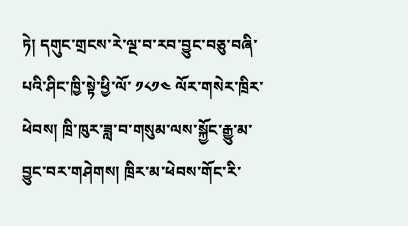ཏེ། དགུང་གྲངས་རེ་ལྔ་བ་རབ་བྱུང་བཅུ་བཞི་པའི་ཤིང་ཁྱི་སྟེ་ཕྱི་ལོ་ ༡༨༡༤ ལོར་གསེར་ཁྲིར་ཕེབས། ཁྲི་ཁུར་ཟླ་བ་གསུམ་ལས་སྐྱོང་རྒྱུ་མ་བྱུང་བར་གཤེགས། ཁྲིར་མ་ཕེབས་གོང་རི་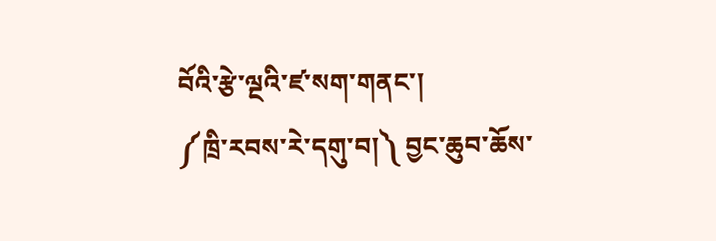བོའི་རྩེ་ལྔའི་ཛ་སག་གནང་།
༼ཁྲི་རབས་རེ་དགུ་བ།༽ བྱང་ཆུབ་ཆོས་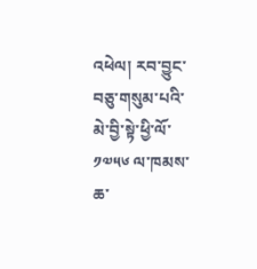འཕེལ། རབ་བྱུང་བཅུ་གསུམ་པའི་མེ་བྱི་སྟེ་ཕྱི་ལོ་ ༡༧༥༦ ལ་ཁམས་ཆ་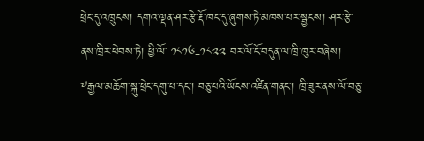ཕྲེང་དུ་འཁྲུངས། དགའ་ལྡན་ཤར་རྩེ་རྡོ་ཁང་དུ་ཞུགས་ཏེ་མཁས་པར་སྦྱངས། ཤར་རྩེ་ནས་ཁྲིར་ཕེབས་ཏེ། ཕྱི་ལོ་ ༡༨༡༦-༡༨༢༢ བར་ལོ་ངོ་བདུན་ལ་ཁྲི་ཁུར་བཞེས། ༸རྒྱལ་མཆོག་སྐུ་ཕྲེང་དགུ་པ་དང་། བཅུ་པའི་ཡོངས་འཛིན་གནང་། ཁྲི་ཟུར་ནས་ལོ་བཅུ་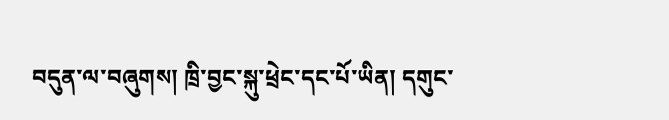བདུན་ལ་བཞུགས། ཁྲི་བྱང་སྐུ་ཕྲེང་དང་པོ་ཡིན། དགུང་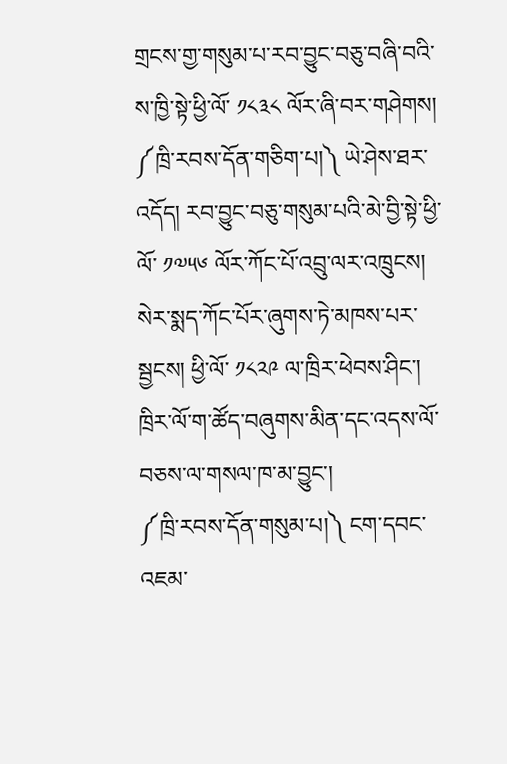གྲངས་གྱ་གསུམ་པ་རབ་བྱུང་བཅུ་བཞི་བའི་ས་ཁྱི་སྟེ་ཕྱི་ལོ་ ༡༨༣༨ ལོར་ཞི་བར་གཤེགས།
༼ཁྲི་རབས་དོན་གཅིག་པ།༽ ཡེ་ཤེས་ཐར་འདོད། རབ་བྱུང་བཅུ་གསུམ་པའི་མེ་བྱི་སྟེ་ཕྱི་ལོ་ ༡༧༥༦ ལོར་ཀོང་པོ་འབྲུ་ལར་འཁྲུངས། སེར་སྨད་ཀོང་པོར་ཞུགས་ཏེ་མཁས་པར་སྦྱངས། ཕྱི་ལོ་ ༡༨༢༩ ལ་ཁྲིར་ཕེབས་ཤིང་། ཁྲིར་ལོ་ག་ཚོད་བཞུགས་མིན་དང་འདས་ལོ་བཅས་ལ་གསལ་ཁ་མ་བྱུང་།
༼ཁྲི་རབས་དོན་གསུམ་པ།༽ ངག་དབང་འཇམ་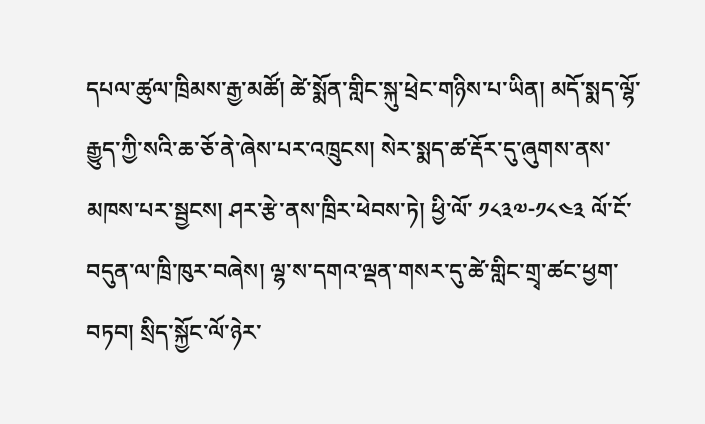དཔལ་ཚུལ་ཁྲིམས་རྒྱ་མཚོ། ཚེ་སྨོན་གླིང་སྐུ་ཕྲེང་གཉིས་པ་ཡིན། མདོ་སྨད་ལྷོ་རྒྱུད་ཀྱི་སའི་ཆ་ཅོ་ནེ་ཞེས་པར་འཁྲུངས། སེར་སྨད་ཚ་རྡོར་དུ་ཞུགས་ནས་མཁས་པར་སྦྱངས། ཤར་རྩེ་ནས་ཁྲིར་ཕེབས་ཏེ། ཕྱི་ལོ་ ༡༨༣༧-༡༨༤༣ ལོ་ངོ་བདུན་ལ་ཁྲི་ཁུར་བཞེས། ལྷ་ས་དགའ་ལྡན་གསར་དུ་ཚེ་གླིང་གྲྭ་ཚང་ཕྱག་བཏབ། སྲིད་སྐྱོང་ལོ་ཉེར་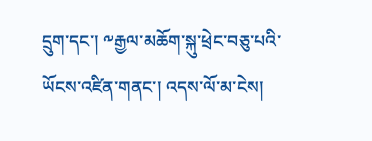དྲུག་དང་། ༸རྒྱལ་མཆོག་སྐུ་ཕྲེང་བཅུ་པའི་ཡོངས་འཛིན་གནང་། འདས་ལོ་མ་ངེས།